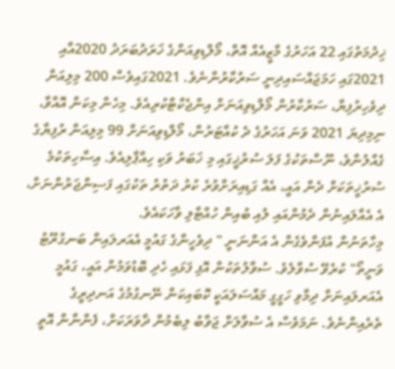ޚިދުމަތުގައި 22 އަހަރުގެ މާޒީއެއް އޮތް، މޯލްޑިވިއަންގެ ޚަރަދުބަރަދު 2020އާއި 2021ގައި ހަމަޖައްސައިދިނީ ސަރުކާރުންނެވެ. 2021ގައިވެސް 200 މިލިއަން ދިވެހިރުފިޔާ، ސަރުކާރުން މޯލްޑިވިއަނަށް އިންޖެކްޓްކުރިއެވެ. މިހެން މިކަން އޮއްވާ، ނިމިދިޔަ 2021 ވަނަ އަހަރުގެ ދެ ކުއާޓަރުން، މޯލްޑިވިއަނަށް 99 މިލިއަން ރުފިޔާގެ ގެއްލުންވެ، ނޫސްތަކުގެ ފަލަ ސުރުޚީގައި މި ޚަބަރު ވަކި ހިއްޕާލިއެވެ. އިސާހިތަކުމެ ސުރުޚީތަކަށް ދެން އައީ، އެއް ގަޑިއިރަށްވުރެ ކުރު ދަތުރު ތަކުގައި ފަސިންޖަރުންނަށް، އެ އެއާލައިނުން ދެމުންއައި ލުއި ބުއިން ހުއްޓާލި ވާހަކައެވެ.
މިހާތަނުން އުފަންވެގެން އެ އަންނަނީ " ދިވެހީންގެ ގައުމީ އެއަރލައިން ބަނގުރޫޓު ވަނީތޯ" ކުރެވޭ ސުވާލެވެ. ސުވާލުތަކުން އޮފި ފަޅައި ހެދި ބޮޑުވަމުން އައީ، ގައުމީ އެއަރލައިނަށް ދިމާވި ހަގީގީ މައްސަލައަކީ ކޮބައިކަން ނޭނގުމުގެ އަނދިރީގެ ތެރެއިންނެވެ. ނަމަވެސް އެ ސުވާލަށް ޖަވާބު ލިބެމުން ދާވަރަކަށް، ފެންނާން އޮތީ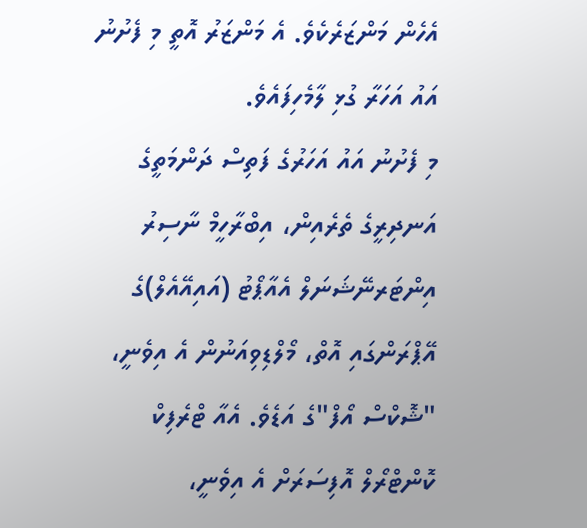އެހެން މަންޒަރެކެވެ. އެ މަންޒަރު އޮތީ މި ފެށުނު އައު އަހަރާ ގުޅި ލާމެހިފައެވެ.
މި ފެށުނު އައު އަހަރުގެ ފަތިސް ދަންމަތީގެ އަނދިރީގެ ތެރެއިން، އިބްރާހީމް ނާސިރު އިންޓަރނޭޝަނަލް އެއާޕޯޓު (އައިއޭއެލް)ގެ އޭޕްރަންގައި އޮތް، މޯލްޑިވިއަނުން އެ އިވެނީ، "ޝޮކްސް އޯފް"ގެ އަޑެވެ. އެއާ ޓްރެފިކް ކޮންޓްރޯލް އޮފިސަރަށް އެ އިވެނީ،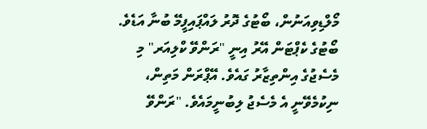މޯލްޑިވިއަނުން، ބޯޓުގެ ދޮރު ލައްޕައިފީމޭ ބުނާ އަޑެވެ. ބޯޓުގެ ކެޕްޓަން އޭރު އިނީ "ރަންވޭ ކްލިއަރ" މި މެސެޖުގެ އިންތިޒާރު ގައެވެ. އޭޕްރަން މަތިން، ނިކުމެވޭނީ އެ މެސެޖު ލިބުނީމައެވެ. "ރަންވޭ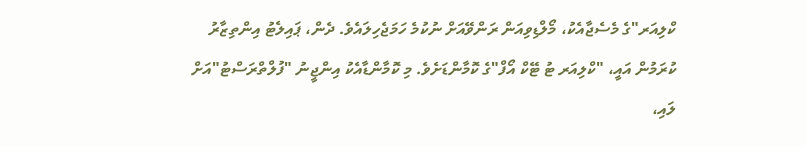ކްލިއަރ"ގެ މެސެޖާއެކު، މޯލްޑިވިއަން ރަންވޭއަށް ނުކުމެ ހަމަޖެހިލައެވެ. ދެން، ޕައިލެޓު އިންތިޒާރު ކުރަމުން އައީ، "ކްލިއަރ ޓު ޓޭކް އޯފް"ގެ ކޮމާންޑަށެވެ. މި ކޮމާންޑާއެކު އިންޖީނު "ފުލްތްރަސްޓު"އަށް ލައި،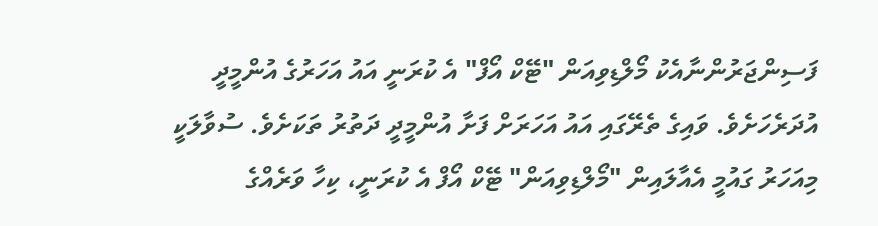ފަސިންޖަރުންނާއެކު މޯލްޑިވިއަން "ޓޭކް އޯފް" އެ ކުރަނީ އައު އަހަރުގެ އުންމީދީ އުދަރެހަށެވެ. ވައިގެ ތެރޭގައި އައު އަހަރަށް ފަށާ އުންމީދީ ދަތުރު ތަކަށެވެ. ސުވާލަކީ މިއަހަރު ގައުމީ އެއާލައިން "މޯލްޑިވިއަން" ޓޭކް އޯފް އެ ކުރަނީ، ކިހާ ވަރެއްގެ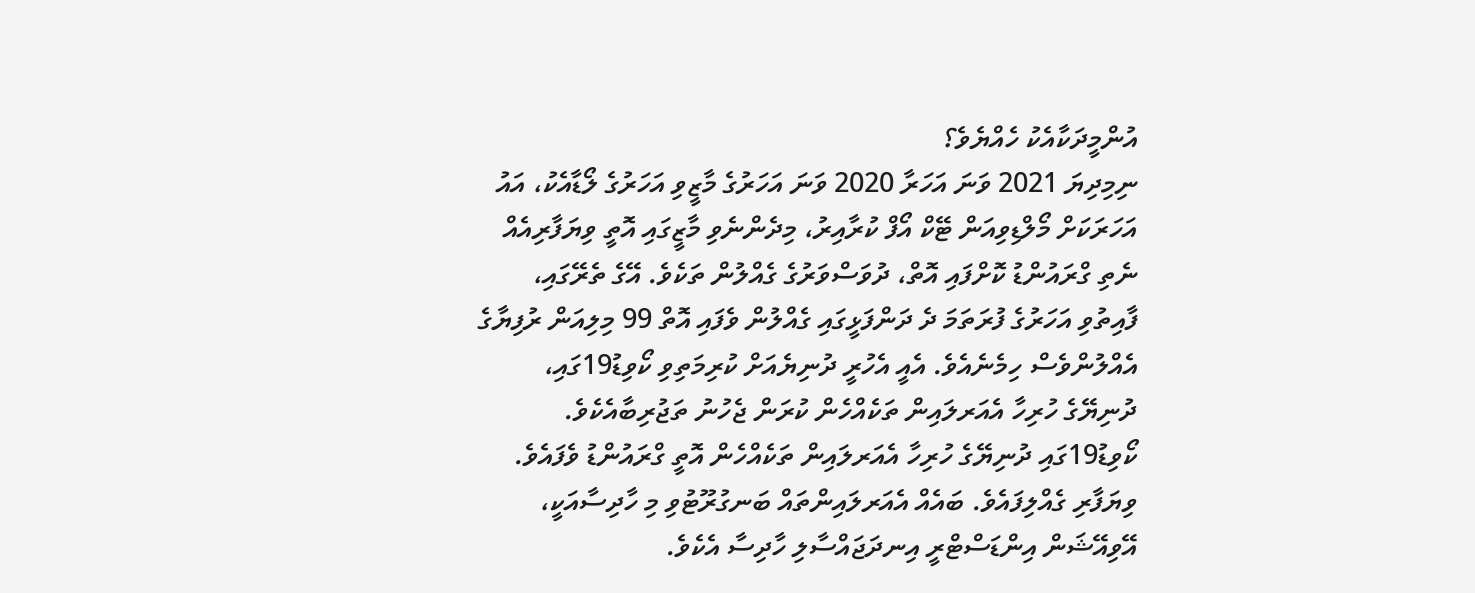އުންމީދަކާއެކު ހެއްޔެވެ؟
ނިމިދިޔަ 2021 ވަނަ އަހަރާ 2020 ވަނަ އަހަރުގެ މާޒީވި އަހަރުގެ ލޯޑާއެކު، އައު އަހަރަކަށް މޯލްޑިވިއަން ޓޭކް އޯފް ކުރާއިރު، މިދެންނެވި މާޒީގައި އޮތީ ވިޔަފާރިއެއް ނެތި ގްރައުންޑު ކޮށްފައި އޮތް، ދުވަސްވަރުގެ ގެއްލުން ތަކެވެ. އޭގެ ތެރޭގައި، ފާއިތުވި އަހަރުގެ ފުރަތަމަ ދެ ދަންފަޅީގައި ގެއްލުން ވެފައި އޮތް 99 މިލިއަން ރުފިޔާގެ އެއްލުންވެސް ހިމެނެއެވެ. އެއީ އެހުރީ ދުނިޔެއަށް ކުރިމަތިވި ކޯވިޑު19ގައި، ދުނިޔޭގެ ހުރިހާ އެއަރލައިން ތަކެއްހެން ކުރަން ޖެހުނު ތަޖުރިބާއެކެވެ.
ކޯވިޑު19ގައި ދުނިޔޭގެ ހުރިހާ އެއަރލައިން ތަކެއްހެން އޮތީ ގްރައުންޑު ވެފައެވެ. ވިޔަފާރި ގެއްލިފައެވެ. ބައެއް އެއަރލައިންތައް ބަނގުރޫޓުވި މި ހާދިސާއަކީ، އޭވިއޭޝަން އިންޑަސްޓްރީ އިނދަޖައްސާލި ހާދިސާ އެކެވެ.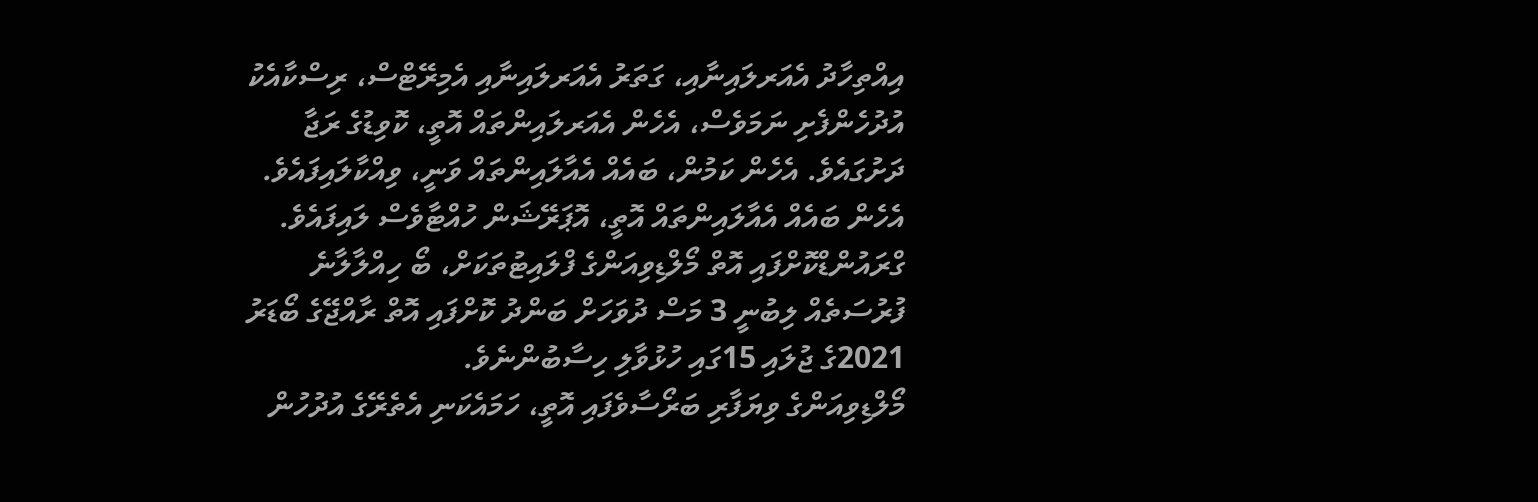އިއްތިހާދު އެއަރލައިނާއި، ގަތަރު އެއަރލައިނާއި އެމިރޭޓްސް، ރިސްކާއެކު އުދުހެންފެށި ނަމަވެސް، އެހެން އެއަރލައިންތައް އޮތީ، ކޮވިޑުގެ ރަޖާ ދަށުގައެވެ. އެހެން ކަމުން، ބައެއް އެއާލައިންތައް ވަނީ، ވިއްކާލައިފައެވެ. އެހެން ބައެއް އެއާލައިންތައް އޮތީ، އޮޕަރޭޝަން ހުއްޓާވެސް ލައިފައެވެ. ގްރައުންޑްކޮށްފައި އޮތް މޯލްޑިވިއަންގެ ފްލައިޓުތަކަށް، ބޯ ހިއްލާލާނެ ފުރުސަތެއް ލިބުނީ 3 މަސް ދުވަހަށް ބަންދު ކޮށްފައި އޮތް ރާއްޖޭގެ ބޯޑަރު 2021ގެ ޖުލައި 15ގައި ހުޅުވާލި ހިސާބުންނެވެ.
މޯލްޑިވިއަންގެ ވިޔަފާރި ބަރޯސާވެފައި އޮތީ، ހަމައެކަނި އެތެރޭގެ އުދުހުން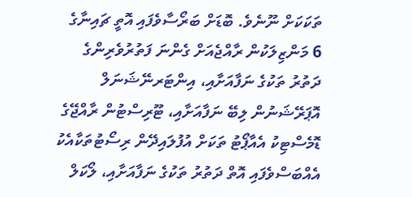ތަކަކަށް ނޫނެވެ. ބޮޑަށް ބަރޯސާވެފައި އޮތީ ޗައިނާގެ 6 މަންޒިލަކުން ރާއްޖެއަށް ގެންނަ ފަތުރުވެރިންގެ ދަތުރު ތަކުގެ ނަފާއަށާއި، އިންޓަރނޭޝަނަލް އޮޕަރޭޝަނުން ލިބޭ ނަފާއަށާއި، ޓޫރިސްޓުން ރާއްޖޭގެ ޑޮމެސްޓިކު އެއާޕޯޓު ތަކަށް އުފުލައިދޭން ރިސޯޓުތަކާއެކު އެއްބަސްވެފައި އޮތް ދަތުރު ތަކުގެ ނަފާއަށާއި، ލޯކަލް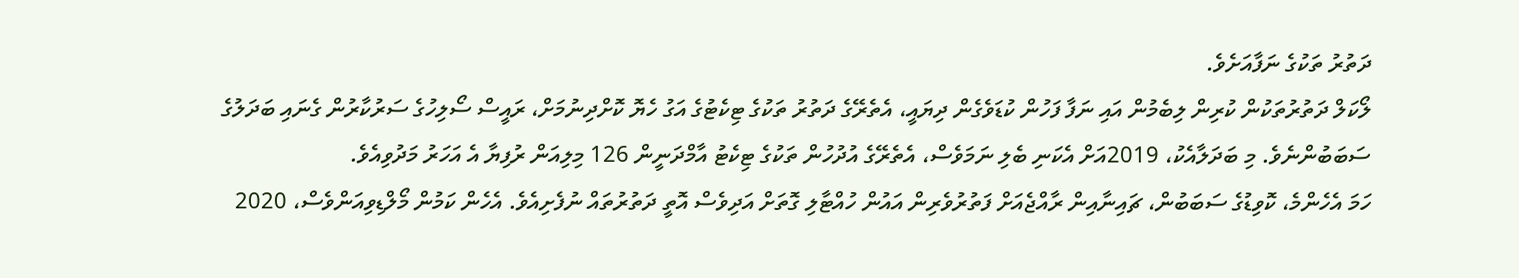ދަތުރު ތަކުގެ ނަފާއަށެވެ.
ލޯކަލް ދަތުރުތަކުން ކުރިން ލިބެމުން އައި ނަފާ ފަހުން ކުޑަވެގެން ދިޔައީ، އެތެރޭގެ ދަތުރު ތަކުގެ ޓިކެޓުގެ އަގު ހެޔޮ ކޮށްދިނުމަށް، ރައީސް ސޯލިހުގެ ސަރުކާރުން ގެނައި ބަދަލުގެ ސަބަބުންނެވެ. މި ބަދަލާއެކު، 2019އަށް އެކަނި ބެލި ނަމަވެސް، އެތެރޭގެ އުދުހުން ތަކުގެ ޓިކެޓު އާމްދަނީން 126 މިލިއަން ރުފިޔާ އެ އަހަރު މަދުވިއެވެ.
ހަމަ އެހެންމެ، ކޮވިޑުގެ ސަބަބުން، ޗައިނާއިން ރާއްޖެއަށް ފަތުރުވެރިން އައުން ހުއްޓާލި ގޮތަށް އަދިވެސް އޮތީ ދަތުރުތައް ނުފެށިއެވެ. އެހެން ކަމުން މޯލްޑިވިއަންވެސް، 2020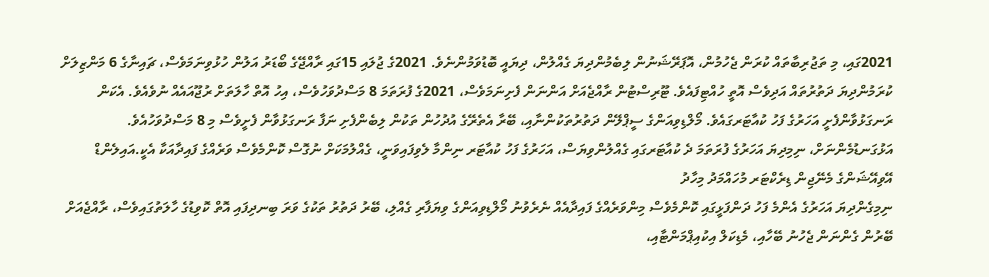2021ގައި، މި ތަޖުރިބާތައް ކުރަން ޖެހުމުން، އޮޕަރޭޝަނުން ލިބެމުންދިޔަ ގެއްލުން، ދިޔައީ ބޮޑުވަމުންނެވެ. 2021ގެ ޖުލައި 15ގައި ރާއްޖޭގެ ބޯޑަރު އަލުން ހުޅުވިނަމަވެސް، ޗައިނާގެ 6 މަންޒިލަށް ކުރަމުންދިޔަ ދަތުރުތައް އަދިވެސް އޮތީ ހުއްޓިފައެވެ. ޓޫރިސްޓުން ރާއްޖެއަށް އަންނަން ފެށިނަމަވެސް، 2021ގެ ފުރަތަމަ 8 މަސްދުވަހުވެސް، އިހު އޮތް ހާލަތަށް ރުޖޫއައެއް ނުވެއެވެ. އެކަން ރަނގަޅުވާންފެށީ އަހަރުގެ ފަހު ކުއާޓަރގައެވެ. މޯލްޑިވިއަންގެ ސީޕްލޭން ދަތުރުތަކުންނާއި، ބޭރާ އެތެރޭގެ އުދުހުން ތަކުން ލިބެންފެށި ނަފާ ރަނގަޅުވާން ފެށީވެސް މި 8 މަސްދުވަހުއެވެ.
އަޅުގަނޑުމެންނަށް، ނިމިދިޔަ އަހަރުގެ ފުރަތަމަ ދެ ކުއާޓަރގައި ގެއްލުންވިޔަސް، އަހަރުގެ ފަހު ކުއާޓަރ ނިންމާ ލެވިފައިވަނީ، ގެއްލުމަކަށް ނުގޮސް ކޮންމެވެސް ވަރެއްގެ ފައިދާއަކާ އެކީ.އައިލެންޑް އޭވިއޭޝަންގެ މެނޭޖިން ޑިރެކްޓަރ މުހައްމަދު މިހާދު
ނިމިގެންދިޔަ އަހަރުގެ އެންމެ ފަހު ދަންފަޅީގައި ކޮންމެވެސް މިންވަރެއްގެ ފައިދާއެއް ނެރެވުނު މޯލްޑިވިއަންގެ ވިޔަފާރި ގެއްލި، ބޭރު ދަތުރު ތަކުގެ ވަރަ ބިނދިފައި އޮތް ކޮވިޑުގެ ހާލަތުގައިވެސް، ރާއްޖެއަށް ބޭރުން ގެންނަން ޖެހުނު ބޭހާއި، މެޑިކަލް އިކުއިޕްމަންޓާއި،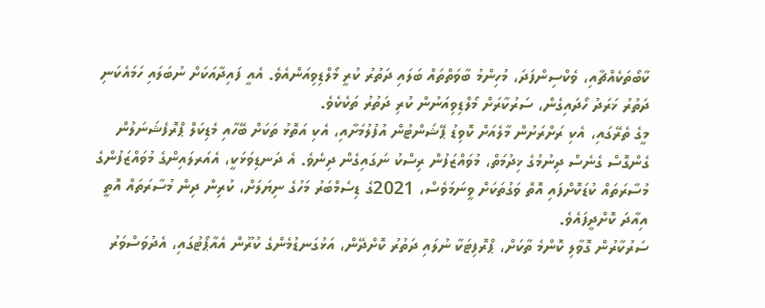ކާބޯތަކެއްޗާއި، ވެކްސިންފަދަ، މުހިންމު ބާވަތްތައް ބަލައި ދަތުރު ކުރީ މޯލްޑިވިއަންއެވެ. އެއީ ފައިދާއަކަށް ނުބަލައި ހަމައެކަނި ދަތުރު ޚަރަދު ހޯދައިގެން، ސަރުކާރަށް މޯލްޑިވިއަނުން ކުރި ދަތުރު ތަކެކެވެ.
މީގެ ތެރޭގައި، އެކި ރަށްރަށުން މާލެއަށް ކޮވިޑު ޕޭޝަންޓުން އުފުލުމަށާއި، އެކި އަތޮޅު ތަކަށް ބޭހާއި މެޑިކަލް ޕްރޮފެޝަނަލުން ގެންގޮސް ގެނެސް ދިނުމުގެ ޚިދުމަތް، މުވައްޒަފުން ރިސްކު ނަގައިގެން ދިނެވެ. އެ ދަނޑިވަޅަކީ، އެއަރލައިންގެ މުވައްޒަފުންގެ މުސާރަތައް ކުޑަކޮށްފައި އޮތް ވަގުތަކަށް ވީނަމަވެސް، 2021ގެ ޑިސެމްބަރު މަހުގެ ނިޔަލަށް، ކުރިން ދިން މުސާރަތައް އޮތީ އިއާދަ ކޮށްދީފައެވެ.
ސަރުކާރުން ގޮވާލި ކޮންމެ ތާކަށް، ޕްރޮފިޓަކާ ނުލައި ދަތުރު ކޮށްދޭން، އަޅުގަނޑުމެންގެ ކުރޫން އެއާޕޯޓުގައި، އެދުވަސްވަރު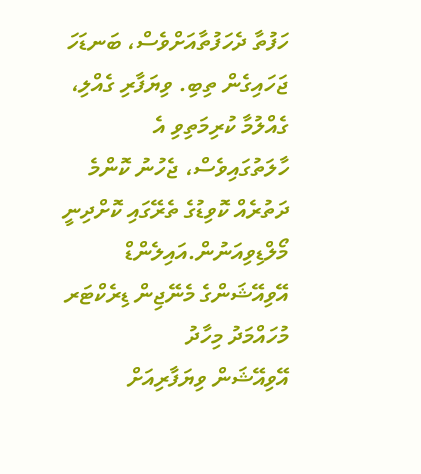ހަފުތާ ދެހަފުތާއަށްވެސް، ބަނޑަހަ ޖަހައިގެން ތިބި. ވިޔަފާރި ގެއްލި، ގެއްލުމާ ކުރިމަތިވި އެ ހާލަތުގައިވެސް، ޖެހުނު ކޮންމެ ދަތުރެއް ކޮވިޑުގެ ތެރޭގައި ކޮށްދިނީ މޯލްޑިވިއަނުން.އައިލެންޑް އޭވިއޭޝަންގެ މެނޭޖިން ޑިރެކްޓަރ މުހައްމަދު މިހާދު
އޭވިއޭޝަން ވިޔަފާރިއަށް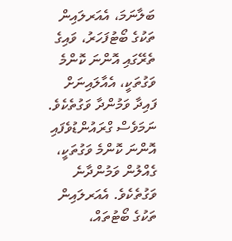ބަލާނަމަ، އެއަރލައިން ތަކުގެ ބޯޓުފަހަރު، ވައިގެ ތެރޭގައި އޮންނަ ކޮންމެ ވަގުތަކީ، އެއާލައިނަށް ފައިދާ ވަމުންދާ ވަގުތެކެވެ. ނަމަވެސް ގްރައުންޑުވެފައި އޮންނަ ކޮންމެ ވަގުތަކީ، ގެއްލުން ވަމުންދާނެ ވަގުތެކެވެ. އެއަރލައިން ތަކުގެ ބޯޓުތައް،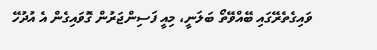ވައިގެތެރޭގައި ބޭއްވޭތޯ ބަލަނީ، މިއީ ފަސިންޖަރުން ގޮވައިގެން އެ އުދުހޭ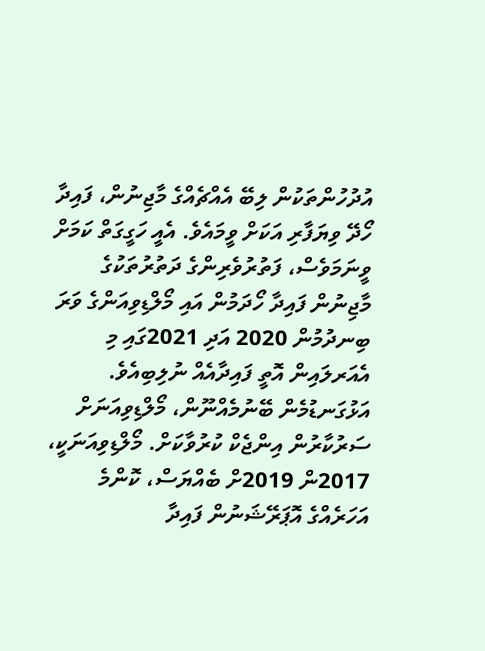އުދުހުންތަކުން ލިބޭ އެއްޗެއްގެ މާޖިނުން، ފައިދާ ހޯދޭ ވިޔަފާރި އަކަށް ވީމައެވެ. އެއީ ހަގީގަތް ކަމަށް ވީނަމަވެސް، ފަތުރުވެރިންގެ ދަތުރުތަކުގެ މާޖިނުން ފައިދާ ހޯދަމުން އައި މޯލްޑިވިއަންގެ ވަރަ ބިނދުމުން 2020 އަދި 2021ގައި މި އެއަރލައިން އޮތީ ފައިދާއެއް ނުލިބިއެވެ.
އަޅުގަނޑުމެން ބޭނުމެއްނޫން، މޯލްޑިވިއަނަށް ސަރުކާރުން އިންޖެކް ކުރުވާކަށް. މޯލްޑިވިއަނަކީ، 2017ން 2019ށް ބެއްޔަސް، ކޮންމެ އަހަރެއްގެ އޮޕަރޭޝަނުން ފައިދާ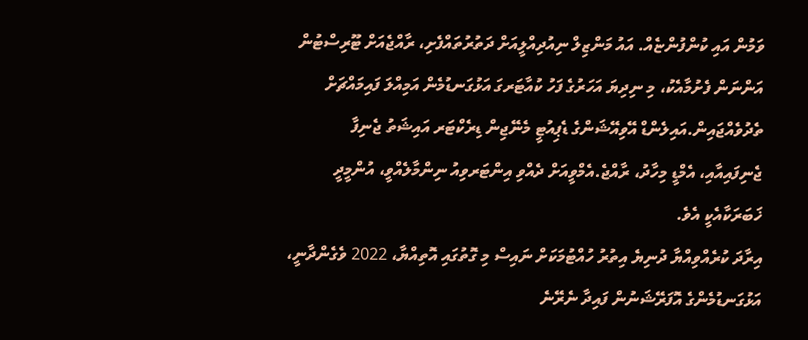ވަމުން އައި ކުންފުންޏެއް. އައު މަންޒިލް ނިއުދިއްލީއަށް ދަތުރުތައްފެށި، ރާއްޖެއަށް ޓޫރިސްޓުން އަންނަން ފެށުމާއެކު، މި ނިދިޔަ އަހަރުގެ ފަހު ކުއާޓަރގަ އަޅުގަނޑުމެން އަމިއްލަ ފައިމައްޗަށް ތެދުވެއްޖައިން.އައިލެންޑް އޭވިއޭޝަންގެ ޑެޕިއުޓީ މެނޭޖިން ޑިރެކްޓަރ އައިޝަތު ޖެނިފާ
ޖެނިފައިއާއި، އެމްޑީ މިހާދު، ރާއްޖެ.އެމްވީއަށް ދެއްވި އިންޓަރވިއު ނިންމާލެއްވީ، އުންމީދީ ޚަބަރަކާއެކީ އެވެ.
އިރާދަ ކުރެއްވިއްޔާ ދުނިޔެ އިތުރު ހުއްޓުމަކަށް ނައިސް މި ގޮތުގައި އޮތިއްޔާ، 2022 ވެގެންދާނީ، އަޅުގަނޑުމެންގެ އޮފަރޭޝަނުން ފައިދާ ނެރޭނެ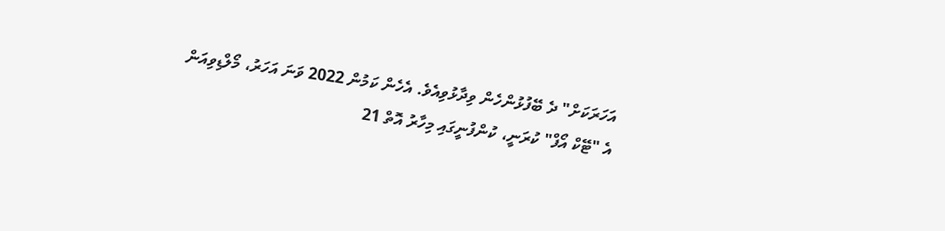އަހަރަކަށް" ދެ ބޭފުޅުންހެން ވިދާޅުވިއެވެ. އެހެން ކަމުން 2022 ވަނަ އަހަރު، މޯލްޑިވިއަން އެ "ޓޭކް އޯފް" ކުރަނީ، ކުންފުނީގައި މިހާރު އޮތް 21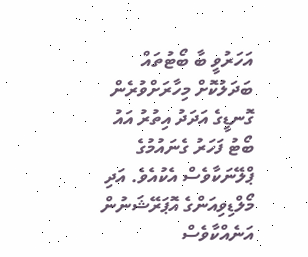އަހަރުވީ ބާ ބޯޓުތައް ބަދަލުކޮށް މިހާރަށްވުރެން ގޮނޑީގެ އަދަދު އިތުރު އައު ބޯޓު ފަހަރު ގެނައުމުގެ ޕްލޭނަކާވެސް އެކުއެވެ. އަދި މޯލްޑިވިއަންގެ އޮޕަރޭޝަނުން އަނެއްކާވެސް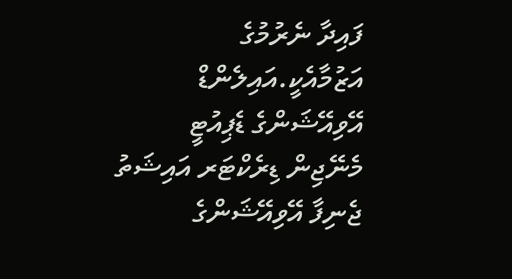ފައިދާ ނެރުމުގެ އަޒުމާއެކީ.އައިލެންޑް އޭވިއޭޝަންގެ ޑެޕިއުޓީ މެނޭޖިން ޑިރެކްޓަރ އައިޝަތު ޖެނިފާ އޭވިއޭޝަންގެ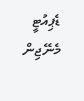ޑެޕިއުޓީ މެނޭޖިން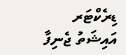ޑިރެކްޓަރ އައިޝަތު ޖެނިފާ